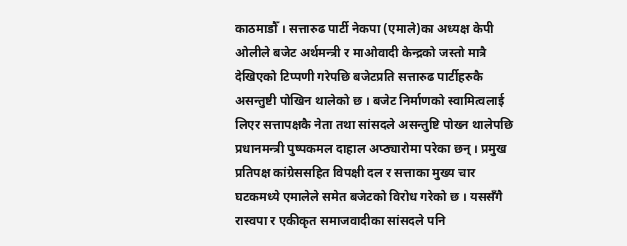काठमाडौँ । सत्तारुढ पार्टी नेकपा (एमाले)का अध्यक्ष केपी ओलीले बजेट अर्थमन्त्री र माओवादी केन्द्रको जस्तो मात्रै देखिएको टिप्पणी गरेपछि बजेटप्रति सत्तारुढ पार्टीहरुकै असन्तुष्टी पोखिन थालेको छ । बजेट निर्माणको स्वामित्वलाई लिएर सत्तापक्षकै नेता तथा सांसदले असन्तुष्टि पोख्न थालेपछि प्रधानमन्त्री पुष्पकमल दाहाल अप्ठ्यारोमा परेका छन् । प्रमुख प्रतिपक्ष कांग्रेससहित विपक्षी दल र सत्ताका मुख्य चार घटकमध्ये एमालेले समेत बजेटको विरोध गरेको छ । यससँगै रास्वपा र एकीकृत समाजवादीका सांसदले पनि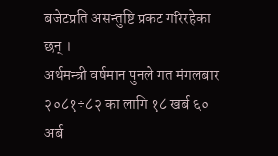बजेटप्रति असन्तुष्टि प्रकट गरिरहेका छन् ।
अर्थमन्त्री वर्षमान पुनले गत मंगलबार २०८१÷८२ का लागि १८ खर्ब ६० अर्ब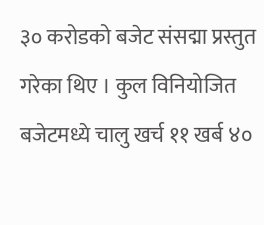३० करोडको बजेट संसद्मा प्रस्तुत गरेका थिए । कुल विनियोजित बजेटमध्ये चालु खर्च ११ खर्ब ४०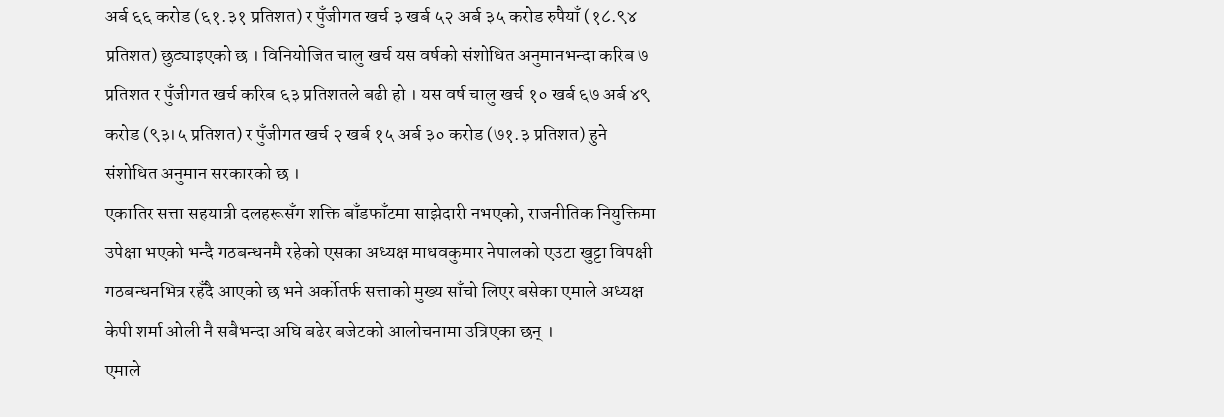अर्ब ६६ करोड (६१.३१ प्रतिशत) र पुँजीगत खर्च ३ खर्ब ५२ अर्ब ३५ करोड रुपैयाँ (१८.९४ प्रतिशत) छुट्याइएको छ । विनियोजित चालु खर्च यस वर्षको संशोधित अनुमानभन्दा करिब ७ प्रतिशत र पुँजीगत खर्च करिब ६३ प्रतिशतले बढी हो । यस वर्ष चालु खर्च १० खर्ब ६७ अर्ब ४९ करोड (९३।५ प्रतिशत) र पुँजीगत खर्च २ खर्ब १५ अर्ब ३० करोड (७१.३ प्रतिशत) हुने संशोधित अनुमान सरकारको छ ।
एकातिर सत्ता सहयात्री दलहरूसँग शक्ति बाँडफाँटमा साझेदारी नभएको, राजनीतिक नियुक्तिमा उपेक्षा भएको भन्दै गठबन्धनमै रहेको एसका अध्यक्ष माधवकुमार नेपालको एउटा खुट्टा विपक्षी गठबन्धनभित्र रहँदै आएको छ भने अर्कोतर्फ सत्ताको मुख्य साँचो लिएर बसेका एमाले अध्यक्ष केपी शर्मा ओली नै सबैभन्दा अघि बढेर बजेटको आलोचनामा उत्रिएका छन् ।
एमाले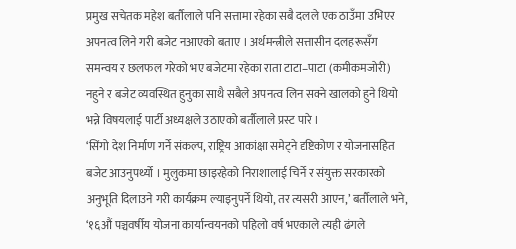प्रमुख सचेतक महेश बर्तौलाले पनि सत्तामा रहेका सबै दलले एक ठाउँमा उभिएर अपनत्व लिने गरी बजेट नआएको बताए । अर्थमन्त्रीले सत्तासीन दलहरूसँग समन्वय र छलफल गरेको भए बजेटमा रहेका राता टाटा–पाटा (कमीकमजोरी) नहुने र बजेट व्यवस्थित हुनुका साथै सबैले अपनत्व लिन सक्ने खालको हुने थियो भन्ने विषयलाई पार्टी अध्यक्षले उठाएको बर्तौलाले प्रस्ट पारे ।
‘सिंगो देश निर्माण गर्ने संकल्प, राष्ट्रिय आकांक्षा समेट्ने दृष्टिकोण र योजनासहित बजेट आउनुपर्थ्यो । मुलुकमा छाइरहेको निराशालाई चिर्ने र संयुक्त सरकारको अनुभूति दिलाउने गरी कार्यक्रम ल्याइनुपर्ने थियो, तर त्यसरी आएन,’ बर्तौलाले भने, ‘१६औं पञ्चवर्षीय योजना कार्यान्वयनको पहिलो वर्ष भएकाले त्यही ढंगले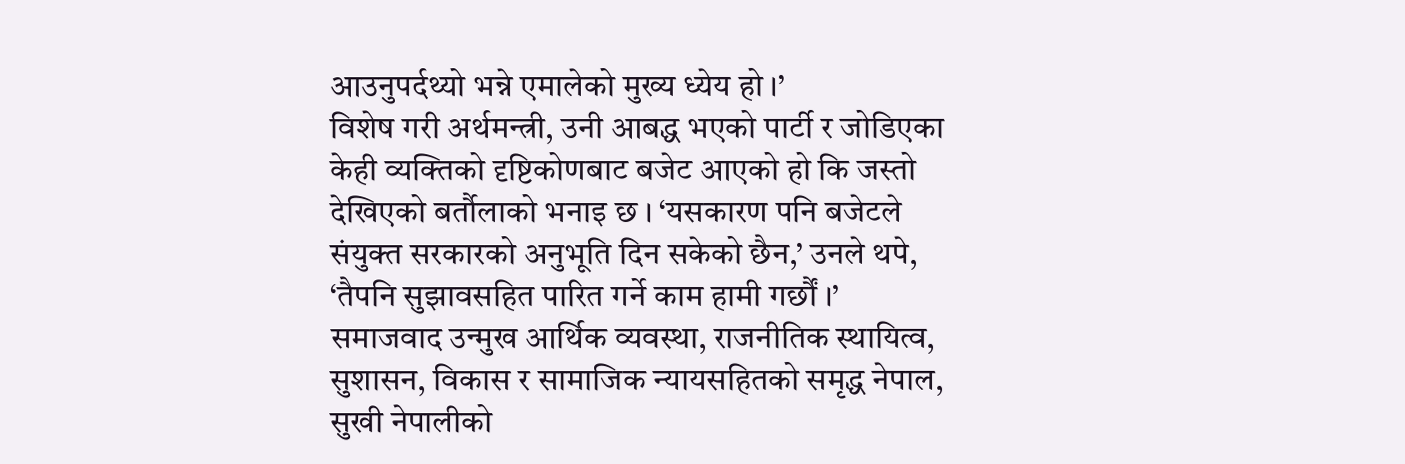आउनुपर्दथ्यो भन्ने एमालेको मुख्य ध्येय हो ।’
विशेष गरी अर्थमन्त्री, उनी आबद्ध भएको पार्टी र जोडिएका केही व्यक्तिको दृष्टिकोणबाट बजेट आएको हो कि जस्तो देखिएको बर्तौलाको भनाइ छ । ‘यसकारण पनि बजेटले संयुक्त सरकारको अनुभूति दिन सकेको छैन,’ उनले थपे, ‘तैपनि सुझावसहित पारित गर्ने काम हामी गर्छौं ।’
समाजवाद उन्मुख आर्थिक व्यवस्था, राजनीतिक स्थायित्व, सुशासन, विकास र सामाजिक न्यायसहितको समृद्ध नेपाल, सुखी नेपालीको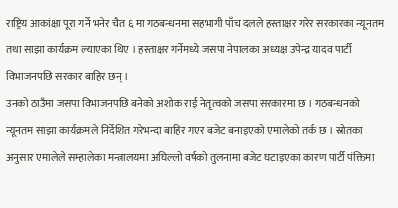राष्ट्रिय आकांक्षा पूरा गर्ने भनेर चैत ६ मा गठबन्धनमा सहभागी पाँच दलले हस्ताक्षर गरेर सरकारका न्यूनतम तथा साझा कार्यक्रम ल्याएका थिए । हस्ताक्षर गर्नेमध्ये जसपा नेपालका अध्यक्ष उपेन्द्र यादव पार्टी विभाजनपछि सरकार बाहिर छन् ।
उनको ठाउँमा जसपा विभाजनपछि बनेको अशोक राई नेतृत्वको जसपा सरकारमा छ । गठबन्धनको न्यूनतम साझा कार्यक्रमले निर्देशित गरेभन्दा बाहिर गएर बजेट बनाइएको एमालेको तर्क छ । स्रोतका अनुसार एमालेले सम्हालेका मन्त्रालयमा अघिल्लो वर्षको तुलनामा बजेट घटाइएका कारण पार्टी पंक्तिमा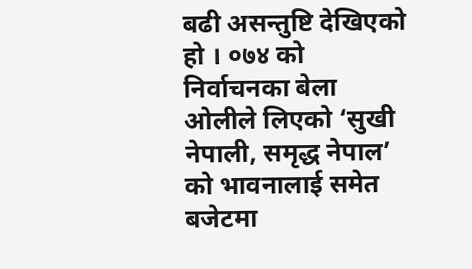बढी असन्तुष्टि देखिएको हो । ०७४ को निर्वाचनका बेला ओलीले लिएको ‘सुखी नेपाली, समृद्ध नेपाल’ को भावनालाई समेत बजेटमा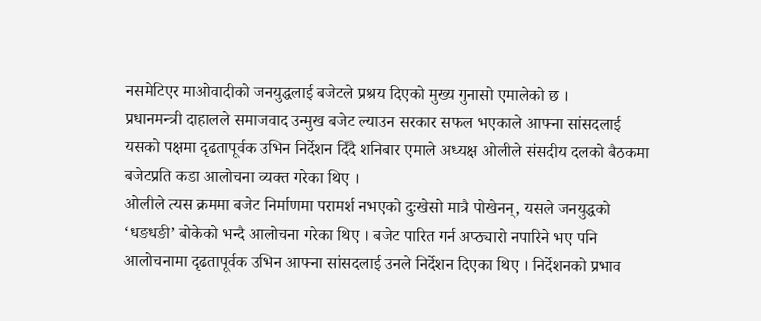नसमेटिएर माओवादीको जनयुद्धलाई बजेटले प्रश्रय दिएको मुख्य गुनासो एमालेको छ ।
प्रधानमन्त्री दाहालले समाजवाद उन्मुख बजेट ल्याउन सरकार सफल भएकाले आफ्ना सांसदलाई यसको पक्षमा दृढतापूर्वक उभिन निर्देशन दिँदै शनिबार एमाले अध्यक्ष ओलीले संसदीय दलको बैठकमा बजेटप्रति कडा आलोचना व्यक्त गरेका थिए ।
ओलीले त्यस क्रममा बजेट निर्माणमा परामर्श नभएको दुःखेसो मात्रै पोखेनन्, यसले जनयुद्धको ‘धङधङी’ बोकेको भन्दै आलोचना गरेका थिए । बजेट पारित गर्न अप्ठ्यारो नपारिने भए पनि आलोचनामा दृढतापूर्वक उभिन आफ्ना सांसदलाई उनले निर्देशन दिएका थिए । निर्देशनको प्रभाव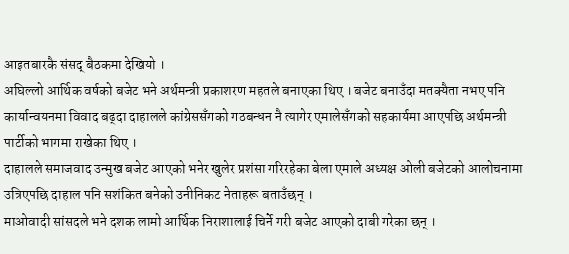आइतबारकै संसद् बैठकमा देखियो ।
अघिल्लो आर्थिक वर्षको बजेट भने अर्थमन्त्री प्रकाशरण महतले बनाएका थिए । बजेट बनाउँदा मतक्यैता नभए पनि कार्यान्वयनमा विवाद बढ्दा दाहालले कांग्रेससँगको गठबन्धन नै त्यागेर एमालेसँगको सहकार्यमा आएपछि अर्थमन्त्री पार्टीको भागमा राखेका थिए ।
दाहालले समाजवाद उन्मुख बजेट आएको भनेर खुलेर प्रशंसा गरिरहेका बेला एमाले अध्यक्ष ओली बजेटको आलोचनामा उत्रिएपछि दाहाल पनि सशंकित बनेको उनीनिकट नेताहरू बताउँछन् ।
माओवादी सांसदले भने दशक लामो आर्थिक निराशालाई चिर्ने गरी बजेट आएको दाबी गरेका छन् ।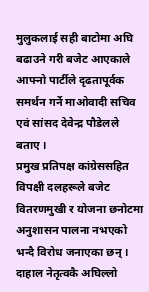मुलुकलाई सही बाटोमा अघि बढाउने गरी बजेट आएकाले आफ्नो पार्टीले दृढतापूर्वक समर्थन गर्ने माओवादी सचिव एवं सांसद देवेन्द्र पौडेलले बताए ।
प्रमुख प्रतिपक्ष कांग्रेससहित विपक्षी दलहरूले बजेट वितरणमुखी र योजना छनोटमा अनुशासन पालना नभएको भन्दै विरोध जनाएका छन् । दाहाल नेतृत्वकै अघिल्लो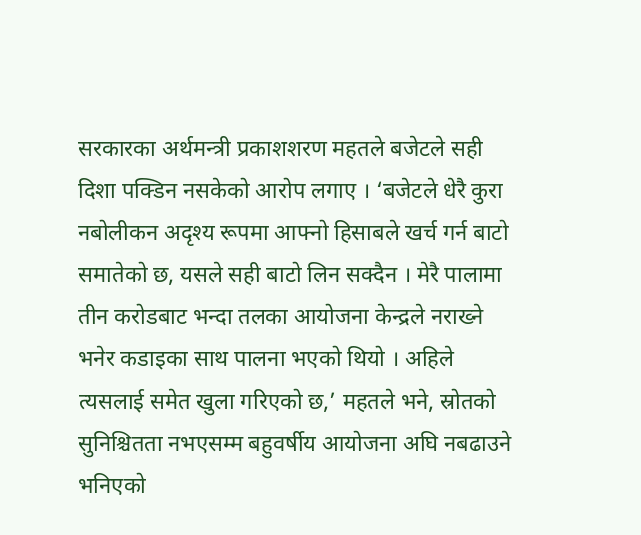सरकारका अर्थमन्त्री प्रकाशशरण महतले बजेटले सही दिशा पक्डिन नसकेको आरोप लगाए । ‘बजेटले धेरै कुरा नबोलीकन अदृश्य रूपमा आफ्नो हिसाबले खर्च गर्न बाटो समातेको छ, यसले सही बाटो लिन सक्दैन । मेरै पालामा तीन करोडबाट भन्दा तलका आयोजना केन्द्रले नराख्ने भनेर कडाइका साथ पालना भएको थियो । अहिले त्यसलाई समेत खुला गरिएको छ,’ महतले भने, स्रोतको सुनिश्चितता नभएसम्म बहुवर्षीय आयोजना अघि नबढाउने भनिएको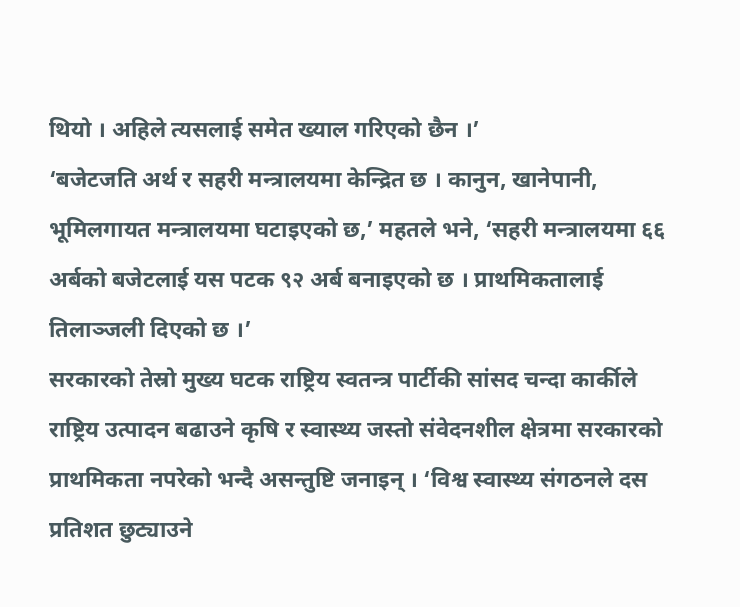थियो । अहिले त्यसलाई समेत ख्याल गरिएको छैन ।’
‘बजेटजति अर्थ र सहरी मन्त्रालयमा केन्द्रित छ । कानुन, खानेपानी, भूमिलगायत मन्त्रालयमा घटाइएको छ,’ महतले भने, ‘सहरी मन्त्रालयमा ६६ अर्बको बजेटलाई यस पटक ९२ अर्ब बनाइएको छ । प्राथमिकतालाई तिलाञ्जली दिएको छ ।’
सरकारको तेस्रो मुख्य घटक राष्ट्रिय स्वतन्त्र पार्टीकी सांसद चन्दा कार्कीले राष्ट्रिय उत्पादन बढाउने कृषि र स्वास्थ्य जस्तो संवेदनशील क्षेत्रमा सरकारको प्राथमिकता नपरेको भन्दै असन्तुष्टि जनाइन् । ‘विश्व स्वास्थ्य संगठनले दस प्रतिशत छुट्याउने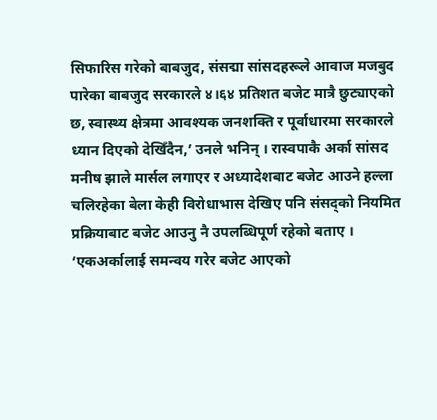सिफारिस गरेको बाबजुद, संसद्मा सांसदहरूले आवाज मजबुद पारेका बाबजुद सरकारले ४।६४ प्रतिशत बजेट मात्रै छुट्याएको छ, स्वास्थ्य क्षेत्रमा आवश्यक जनशक्ति र पूर्वाधारमा सरकारले ध्यान दिएको देखिँदैन,’ उनले भनिन् । रास्वपाकै अर्का सांसद मनीष झाले मार्सल लगाएर र अध्यादेशबाट बजेट आउने हल्ला चलिरहेका बेला केही विरोधाभास देखिए पनि संसद्को नियमित प्रक्रियाबाट बजेट आउनु नै उपलब्धिपूर्ण रहेको बताए । ‘एकअर्कालाई समन्वय गरेर बजेट आएको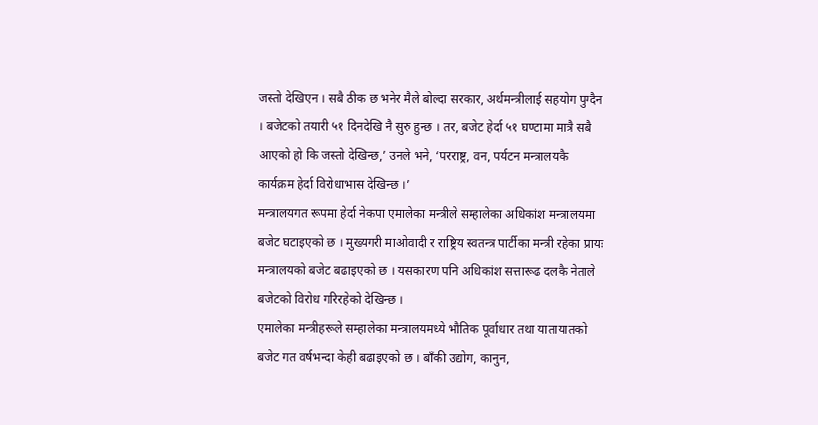जस्तो देखिएन । सबै ठीक छ भनेर मैले बोल्दा सरकार, अर्थमन्त्रीलाई सहयोग पुग्दैन । बजेटको तयारी ५१ दिनदेखि नै सुरु हुन्छ । तर, बजेट हेर्दा ५१ घण्टामा मात्रै सबै आएको हो कि जस्तो देखिन्छ,’ उनले भने, ‘परराष्ट्र, वन, पर्यटन मन्त्रालयकै कार्यक्रम हेर्दा विरोधाभास देखिन्छ ।’
मन्त्रालयगत रूपमा हेर्दा नेकपा एमालेका मन्त्रीले सम्हालेका अधिकांश मन्त्रालयमा बजेट घटाइएको छ । मुख्यगरी माओवादी र राष्ट्रिय स्वतन्त्र पार्टीका मन्त्री रहेका प्रायः मन्त्रालयको बजेट बढाइएको छ । यसकारण पनि अधिकांश सत्तारूढ दलकै नेताले बजेटको विरोध गरिरहेको देखिन्छ ।
एमालेका मन्त्रीहरूले सम्हालेका मन्त्रालयमध्ये भौतिक पूर्वाधार तथा यातायातको बजेट गत वर्षभन्दा केही बढाइएको छ । बाँकी उद्योग, कानुन,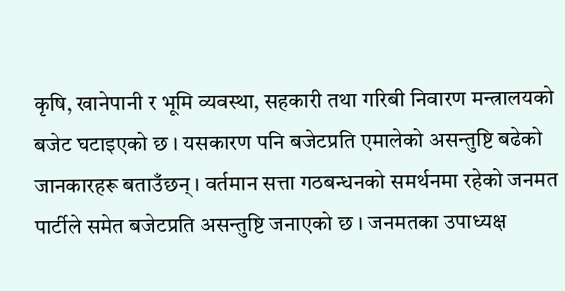कृषि, खानेपानी र भूमि व्यवस्था, सहकारी तथा गरिबी निवारण मन्त्रालयको बजेट घटाइएको छ । यसकारण पनि बजेटप्रति एमालेको असन्तुष्टि बढेको जानकारहरू बताउँछन् । वर्तमान सत्ता गठबन्धनको समर्थनमा रहेको जनमत पार्टीले समेत बजेटप्रति असन्तुष्टि जनाएको छ । जनमतका उपाध्यक्ष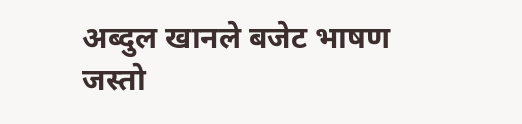अब्दुल खानले बजेट भाषण जस्तो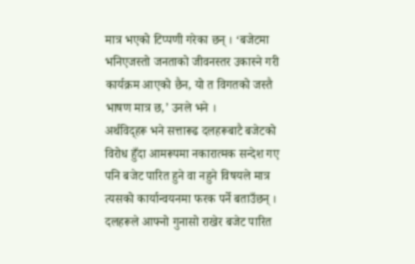मात्र भएको टिप्पणी गरेका छन् । ‘बजेटमा भनिएजस्तो जनताको जीवनस्तर उकास्ने गरी कार्यक्रम आएको छैन, यो त विगतको जस्तै भाषण मात्र छ,’ उनले भने ।
अर्थविद्हरू भने सत्तारूढ दलहरूबाटै बजेटको विरोध हुँदा आमरूपमा नकारात्मक सन्देश गए पनि बजेट पारित हुने वा नहुने विषयले मात्र त्यसको कार्यान्वयनमा फरक पर्ने बताउँछन् । दलहरूले आफ्नो गुनासो राखेर बजेट पारित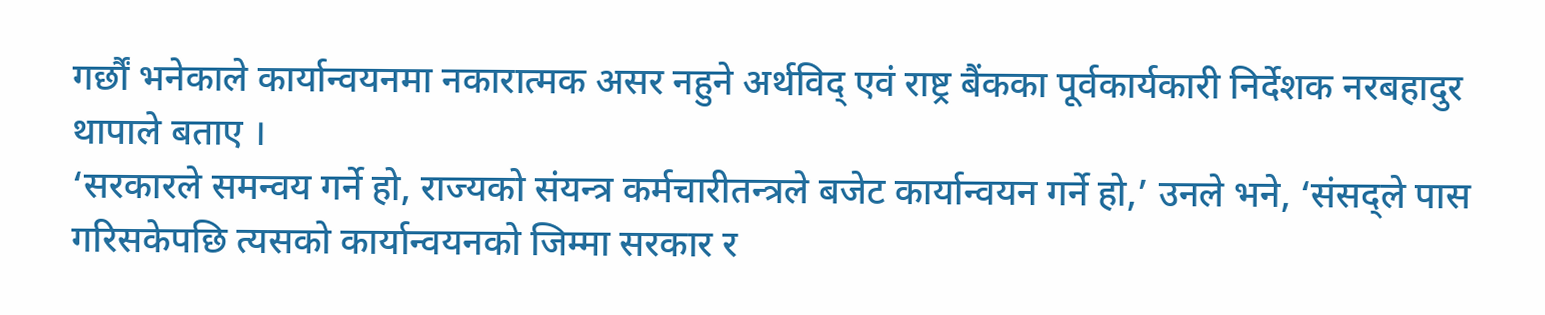गर्छौं भनेकाले कार्यान्वयनमा नकारात्मक असर नहुने अर्थविद् एवं राष्ट्र बैंकका पूर्वकार्यकारी निर्देशक नरबहादुर थापाले बताए ।
‘सरकारले समन्वय गर्ने हो, राज्यको संयन्त्र कर्मचारीतन्त्रले बजेट कार्यान्वयन गर्ने हो,’ उनले भने, ‘संसद्ले पास गरिसकेपछि त्यसको कार्यान्वयनको जिम्मा सरकार र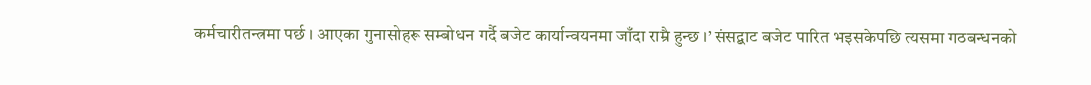कर्मचारीतन्त्रमा पर्छ । आएका गुनासोहरू सम्बोधन गर्दै बजेट कार्यान्वयनमा जाँदा राम्रै हुन्छ ।’ संसद्बाट बजेट पारित भइसकेपछि त्यसमा गठबन्धनको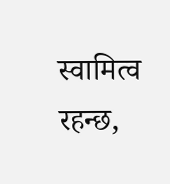स्वामित्व रहन्छ,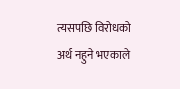त्यसपछि विरोधको अर्थ नहुने भएकाले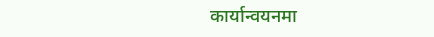कार्यान्वयनमा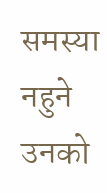समस्या नहुने उनको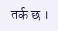तर्क छ ।